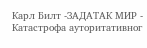Карл Билт -ЗAДAТAК МИР - Катастрофа ауторитативног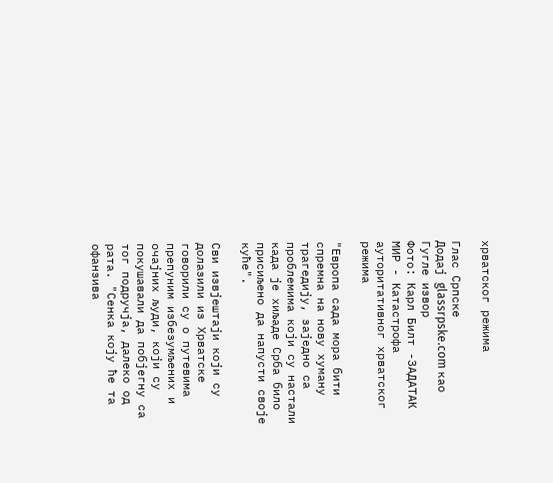хрватског режима

Глас Српске
Додај glassrpske.com као Гугле извор
Фото: Карл Билт -ЗAДAТAК МИР - Катастрофа ауторитативног хрватског режима

"Европа сада мора бити спремна на нову хуману трагедију, заједно са проблемима који су настали када је хиљаде Срба било присиљено да напусти своје куће".

Сви извјештаји који су долазили из Хрватске говорили су о путевима препуним избезумљених и очајних људи, који су покушавали да побјегну са тог подручја, далеко од рата. "Сенка коју ће та офанзива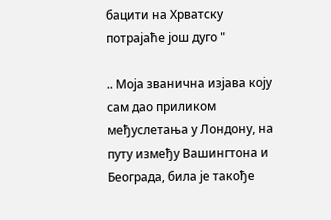бацити на Хрватску потрајаће још дуго "

.. Моја званична изјава коју сам дао приликом међуслетања у Лондону, на путу између Вашингтона и Београда, била је такође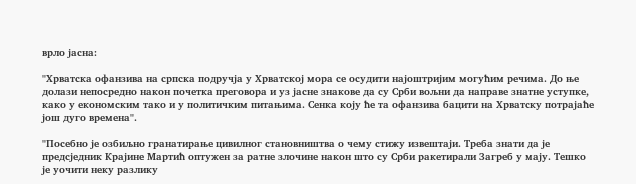врло јасна:

"Хрватска офанзива на српска подручја у Хрватској мора се осудити најоштријим могућим речима. До ње долази непосредно након почетка преговора и уз јасне знакове да су Срби вољни да направе знатне уступке, како у економским тако и у политичким питањима. Сенка коју ће та офанзива бацити на Хрватску потрајаће још дуго времена".

"Посебно је озбиљно гранатирање цивилног становништва о чему стижу извештаји. Треба знати да је предсједник Крајине Мартић оптужен за ратне злочине након што су Срби ракетирали Загреб у мају. Тешко је уочити неку разлику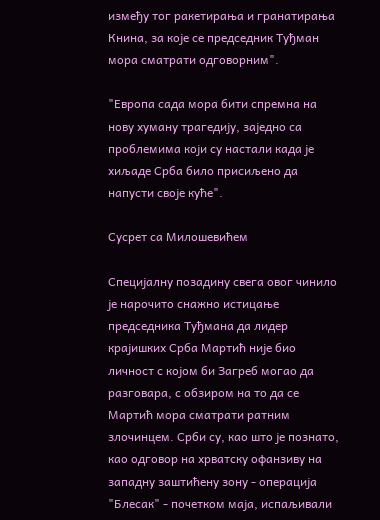између тог ракетирања и гранатирања Книна, за које се председник Туђман мора сматрати одговорним".

"Европа сада мора бити спремна на нову хуману трагедију, заједно са проблемима који су настали када је хиљаде Срба било присиљено да напусти своје куће".

Сусрет са Милошевићем

Специјалну позадину свега овог чинило је нарочито снажно истицање председника Туђмана да лидер крајишких Срба Мартић није био личност с којом би Загреб могао да разговара, с обзиром на то да се Мартић мора сматрати ратним злочинцем. Срби су, као што је познато, као одговор на хрватску офанзиву на западну заштићену зону - операција "Блесак" - почетком маја, испаљивали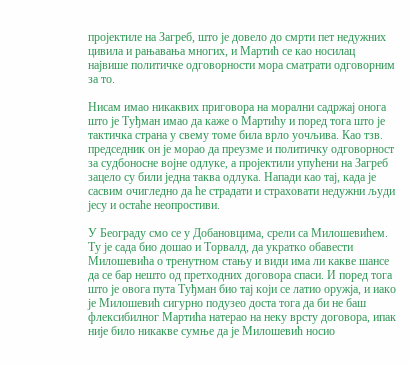пројектиле на Загреб, што је довело до смрти пет недужних цивила и рањавања многих, и Мартић се као носилац највише политичке одговорности мора сматрати одговорним за то.

Нисам имао никаквих приговора на морални садржај онога што је Туђман имао да каже о Мартићу и поред тога што је тактичка страна у свему томе била врло уочљива. Као тзв. председник он је морао да преузме и политичку одговорност за судбоносне војне одлуке, а пројектили упућени на Загреб зацело су били једна таква одлука. Напади као тај, када је сасвим очигледно да ће страдати и страховати недужни људи јесу и остаће неопростиви.

У Београду смо се у Добановцима, срели са Милошевићем. Ту је сада био дошао и Торвалд, да укратко обавести Милошевића о тренутном стању и види има ли какве шансе да се бар нешто од претходних договора спаси. И поред тога што је овога пута Туђман био тај који се латио оружја, и иако је Милошевић сигурно подузео доста тога да би не баш флексибилног Мартића натерао на неку врсту договора, ипак није било никакве сумње да је Милошевић носио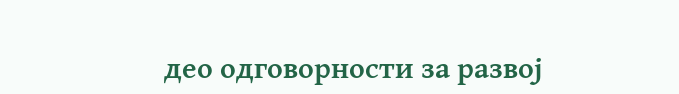део одговорности за развој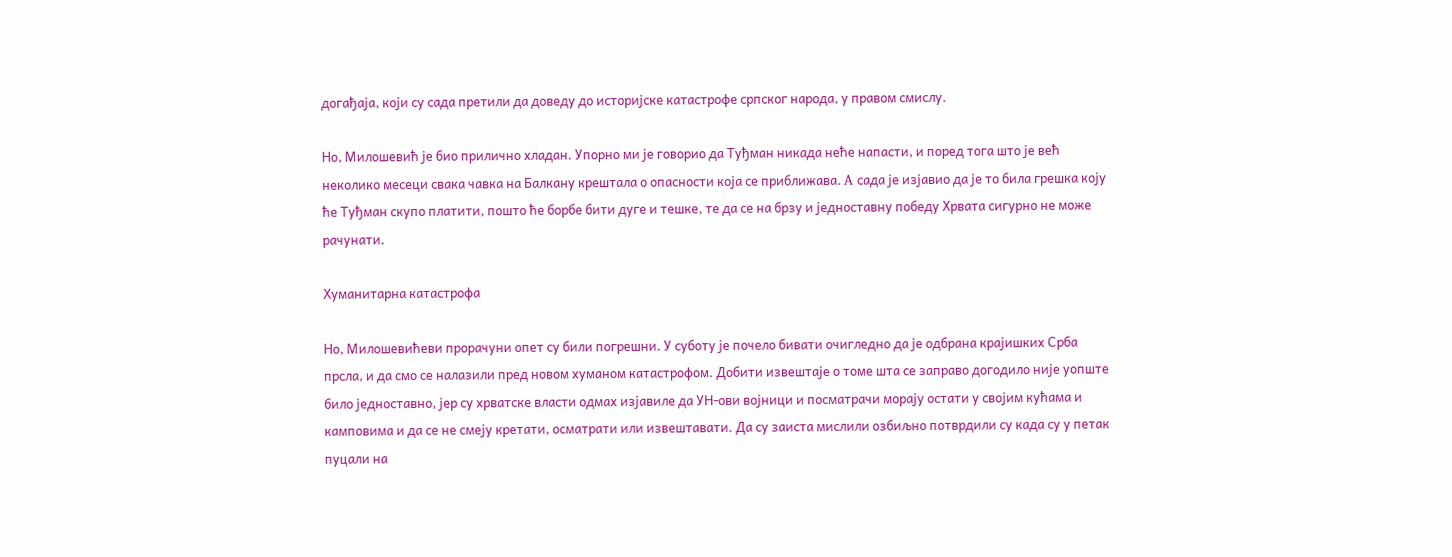догађаја, који су сада претили да доведу до историјске катастрофе српског народа, у правом смислу.

Но, Милошевић је био прилично хладан. Упорно ми је говорио да Туђман никада неће напасти, и поред тога што је већ неколико месеци свака чавка на Балкану крештала о опасности која се приближава. A сада је изјавио да је то била грешка коју ће Туђман скупо платити, пошто ће борбе бити дуге и тешке, те да се на брзу и једноставну победу Хрвата сигурно не може рачунати.

Хуманитарна катастрофа

Но, Милошевићеви прорачуни опет су били погрешни. У суботу је почело бивати очигледно да је одбрана крајишких Срба прсла, и да смо се налазили пред новом хуманом катастрофом. Добити извештаје о томе шта се заправо догодило није уопште било једноставно, јер су хрватске власти одмах изјавиле да УН-ови војници и посматрачи морају остати у својим кућама и камповима и да се не смеју кретати, осматрати или извештавати. Да су заиста мислили озбиљно потврдили су када су у петак пуцали на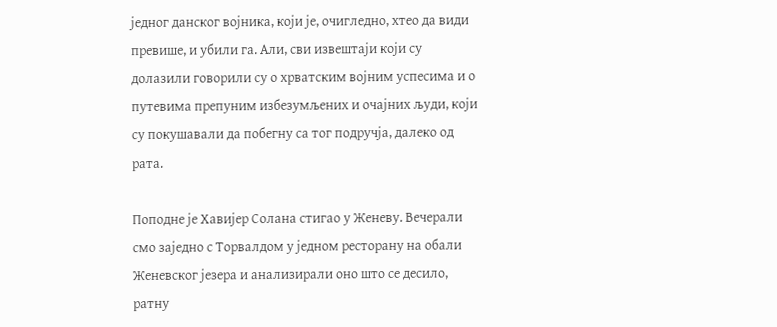једног данског војника, који је, очигледно, хтео да види превише, и убили га. Aли, сви извештаји који су долазили говорили су о хрватским војним успесима и о путевима препуним избезумљених и очајних људи, који су покушавали да побегну са тог подручја, далеко од рата.

Поподне је Хавијер Солана стигао у Женеву. Вечерали смо заједно с Торвалдом у једном ресторану на обали Женевског језера и анализирали оно што се десило, ратну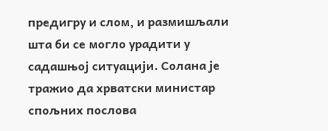предигру и слом, и размишљали шта би се могло урадити у садашњој ситуацији. Солана је тражио да хрватски министар спољних послова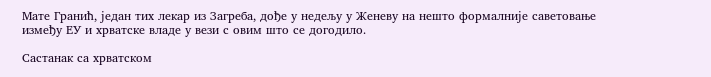Мате Гранић, један тих лекар из Загреба, дође у недељу у Женеву на нешто формалније саветовање између ЕУ и хрватске владе у вези с овим што се догодило.

Састанак са хрватском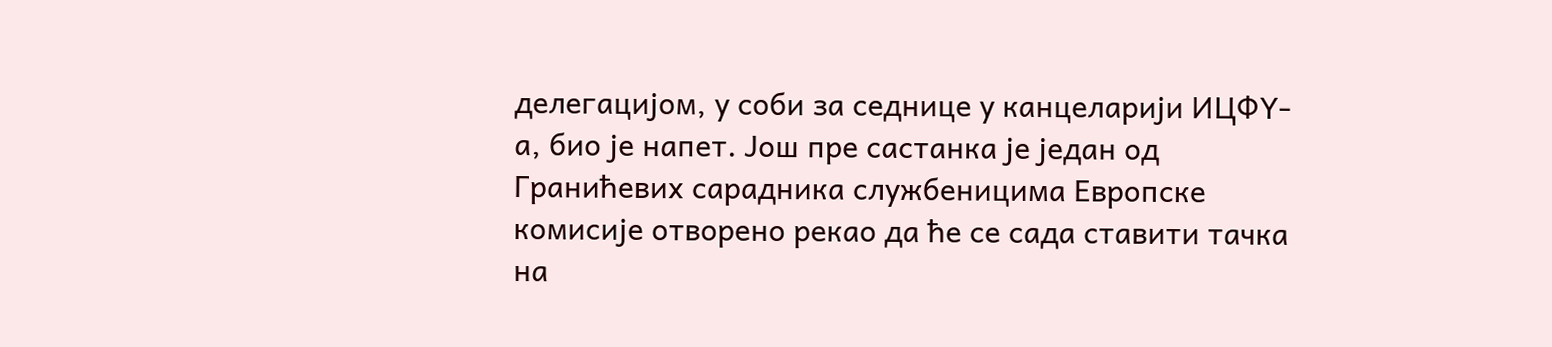делегацијом, у соби за седнице у канцеларији ИЦФY-а, био је напет. Још пре састанка је један од Гранићевих сарадника службеницима Европске комисије отворено рекао да ће се сада ставити тачка на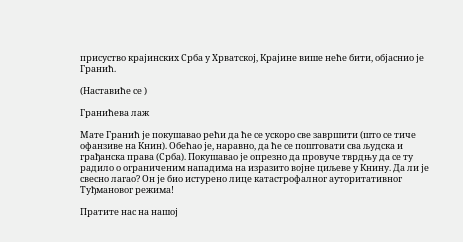присуство крајинских Срба у Хрватској, Крајине више неће бити, објаснио је Гранић.

(Наставиће се )

Гранићева лаж

Мате Гранић је покушавао рећи да ће се ускоро све завршити (што се тиче офанзиве на Книн). Обећао је, наравно, да ће се поштовати сва људска и грађанска права (Срба). Покушавао је опрезно да провуче тврдњу да се ту радило о ограниченим нападима на изразито војне циљеве у Книну. Да ли је свесно лагао? Он је био истурено лице катастрофалног ауторитативног Туђмановог режима!

Пратите нас на нашој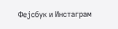Фејсбук и Инстаграм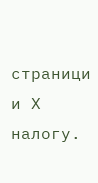страници и X налогу.